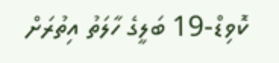ކޮވިޑް-19 ބަލީގެ ހާލަތު އިތުރަށް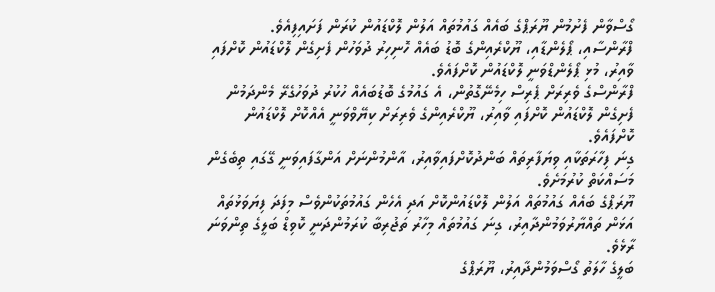ގޯސްވާން ފެށުމުން ޔޫރަޕްގެ ބައެއް ގައުމުތައް އަލުން ލޮކްޑައުން ކުރަން ފަށައިފިއެވެ.
ފްރާންސާއި، ޕޯލެންޑާއި، ޔޫކްރެއިންގެ ބޮޑު ބައެއް ހޮނިހިރު ދުވަހުން ފެށިގެން ލޮކްޑައުން ކޮށްފައި ވާއިރު، މުޅި ޕޯލެންޑްވަނީ ލޮކްޑައުން ކޮށްފައެވެ.
ފްރާންސްގެ ވެރިރަށް ޕެރިސް ހިމެނޭގޮތުން، އެ ގައުމުގެ ބޮޑުބައެއް ހުކުރު ދުވަހުގެރޭ މެންދަމުން ފެށިގެން ލޮކްޑައުން ކޮށްފައި ވާއިރު، ޔޫކްރެއިންގެ ވެރިރަށް ކިޔޭވްވަނީ އެއްކޮށް ލޮކްޑައުން ކޮށްފައެވެ.
ގިނަ ފިހާރަތަކާއި ވިޔަފާރިތައް ބަންދުކޮށްފައިވާއިރު، އާންމުންނަށް އަންގާފައިވަނީ ގޭގައި ތިބެގެން މަސައްކަތް ކުރުމަށެވެ.
ޔޫރަޕްގެ ބައެއް ގައުމުތައް އަލުން ލޮކްޑައުންކޮށް އަދި އެހެން ގައުމުތަކުންވެސް މިފަދަ ފިޔަވަޅުތައް އަޅަން ތައްޔާރުވަމުންދާއިރު، ގިނަ ގައުމުތައް މިހާރު ތަޖުރިބާ ކުރަމުންދަނީ ކޮވިޑް ބަލީގެ ތިންވަނަ ރާޅެވެ.
ބަލީގެ ހާލަތު ގޯސްވަމުންދާއިރު، ޔޫރަޕްގެ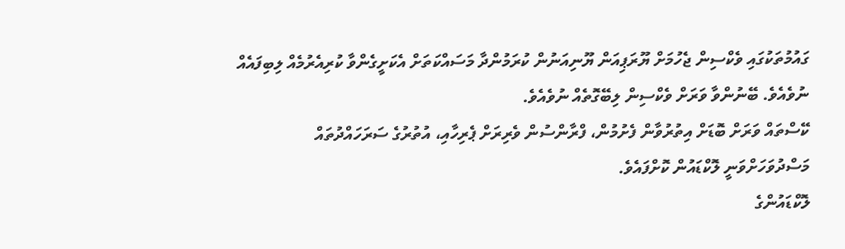ގައުމުތަކުގައި ވެކްސިން ޖެހުމަށް ޔޫރަޕިއަން ޔޫނިއަނުން ކުރަމުންދާ މަސައްކަތަށް އެކަށީގެންވާ ކުރިއެރުމެއް ލިބިފައެއް ނުވެއެވެ. ބޭނުންވާ ވަރަށް ވެކްސިން ލިބޭގޮތެއް ނުވެއެވެ.
ކޭސްތައް ވަރަށް ބޮޑަށް އިތުރުވާން ފެށުމުން، ފްރާންސުން ވެރިރަށް ޕެރިހާއި، އުތުރުގެ ސަރަހައްދުތައް މަސްދުވަހަށްވަނީ ލޮކްޑައުން ކޮށްފައެވެ.
ލޮކްޑައުންގެ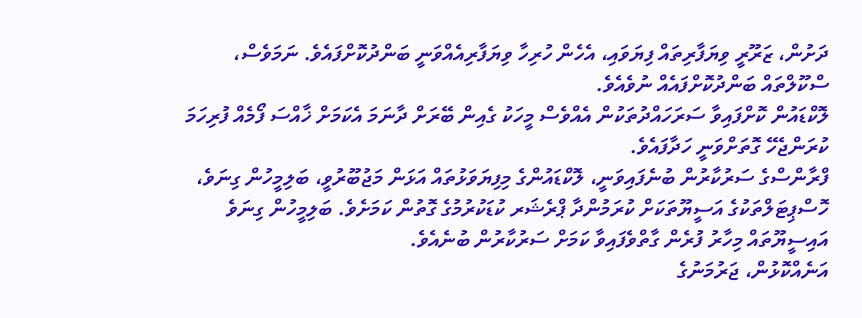ދަށުން، ޒަރޫރީ ވިޔަފާރިތައް ފިޔަވައި، އެހެން ހުރިހާ ވިޔަފާރިއެއްވަނީ ބަންދުކޮށްފައެވެ. ނަމަވެސް، ސްކޫލްތައް ބަންދުކޮށްފައެއް ނުވެއެވެ.
ލޮކްޑައުން ކޮށްފައިވާ ސަރަހައްދުތަކުން އެއްވެސް މީހަކު ގެއިން ބޭރަށް ދާނަމަ އެކަމަށް ޚާއްސަ ފޯމެއް ފުރިހަމަ ކުރަންޖެހޭ ގޮތަށްވަނީ ހަދާފައެވެ.
ފްރާންސްގެ ސަރުކާރުން ބުނެފައިވަނީ، ލޮކްޑައުންގެ މިފިޔަވަޅުތައް އަޅަން މަޖުބޫރުވީ، ބަލިމީހުން ގިނަވެ، ހޮސްޕިޓަލްތަކުގެ އަސީޔޫތަކަށް ކުރަމުންދާ ޕްރެޝަރ ކުޑަކުރުމުގެ ގޮތުން ކަމަށެވެ. ބަލިމީހުން ގިނަވެ އައިސީޔޫތައް މިހާރު ފުރެން ގާތްވެފައިވާ ކަމަށް ސަރުކާރުން ބުނެއެވެ.
އަނެއްކޮޅުން، ޖަރުމަނުގެ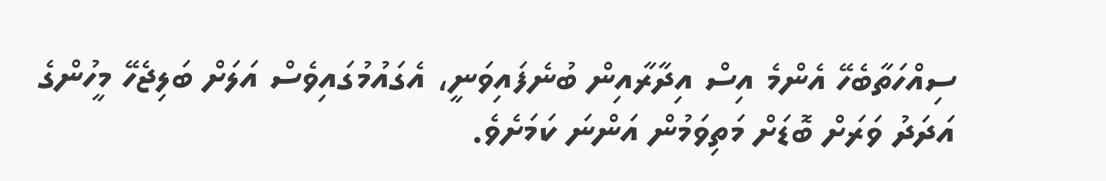ސިއްހަތާބެހޭ އެންމެ އިސް އިދާރާއިން ބުނެފައިވަނީ، އެގައުމުގައިވެސް އަލަށް ބަލިޖެހޭ މީހުންގެ އަދަދު ވަރަށް ބޮޑަށް މަތިވަމުން އަންނަ ކަމަށެވެ.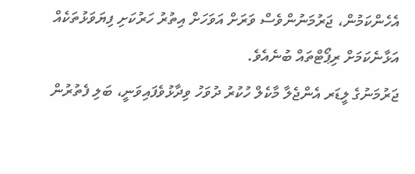އެހެންކަމުން، ޖަރުމަނުންވެސް ވަރަށް އަވަހަށް އިތުރު ހަރުކަށި ފިޔަވަޅުތަކެއް އަޅާނެކަމަށް ރިޕޯޓްތައް ބުނެއެވެ.
ޖަރުމަނުގެ ލީޑަރ އެންޖެލާ މާކެލް ހުކުރު ދުވަހު ވިދާޅުވެފައިވަނީ، ބަލި ފެތުރުން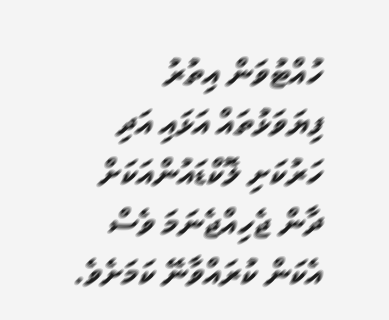ހުއްޓުވަން އިތުރު ފިޔަވަޅުތައް އަޅައި އަދި ހަރުކަށި ލޮކްޑައުންއަކަށް ދާން ޖެހިއްޖެނަމަ ވެސް އެކަން ކުރައްވާނޭ ކަމަށެވެ.